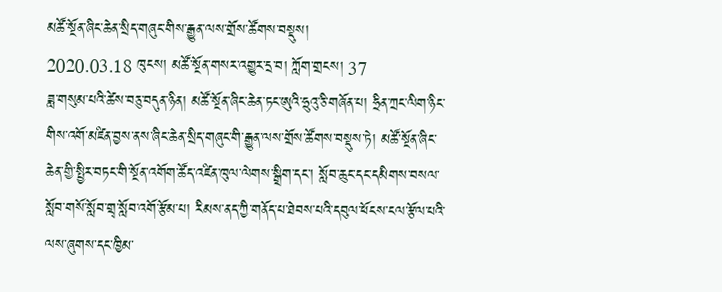མཚོ་སྔོན་ཞིང་ཆེན་སྲིད་གཞུང་གིས་རྒྱུན་ལས་གྲོས་ཚོགས་བསྡུས།
2020.03.18 ཁུངས། མཚོ་སྔོན་གསར་འགྱུར་དྲ་བ། ཀློག་གྲངས། 37
ཟླ་གསུམ་པའི་ཚེས་བཅུ་བདུན་ཉིན། མཚོ་སྔོན་ཞིང་ཆེན་ཏང་ཨུའི་ཧྲུའུ་ཅི་གཞོན་པ། ཧྲིན་ཀྲང་ལིག་ཉིང་གིས་འགོ་མཛིན་བྱས་ནས་ཞིང་ཆེན་སྲིད་གཞུང་གི་རྒྱུན་ལས་གྲོས་ཚོགས་བསྡུས་ཏེ། མཚོ་སྔོན་ཞིང་ཆེན་གྱི་སྤྱིར་བཏང་གི་སྔོན་འགོག་ཚོད་འཛིན་ཁུལ་ལེགས་སྒྲིག་དང་། སློབ་ཆུང་དང་དམིགས་བསལ་སློབ་གསོ་སློབ་གྲྭ་སློབ་འགོ་རྩོམ་པ། རིམས་ནད་ཀྱི་གནོད་པ་ཐེབས་པའི་དབུལ་ཕོངས་ངལ་རྩོལ་པའི་ལས་ཞུགས་དང་ཁྱིམ་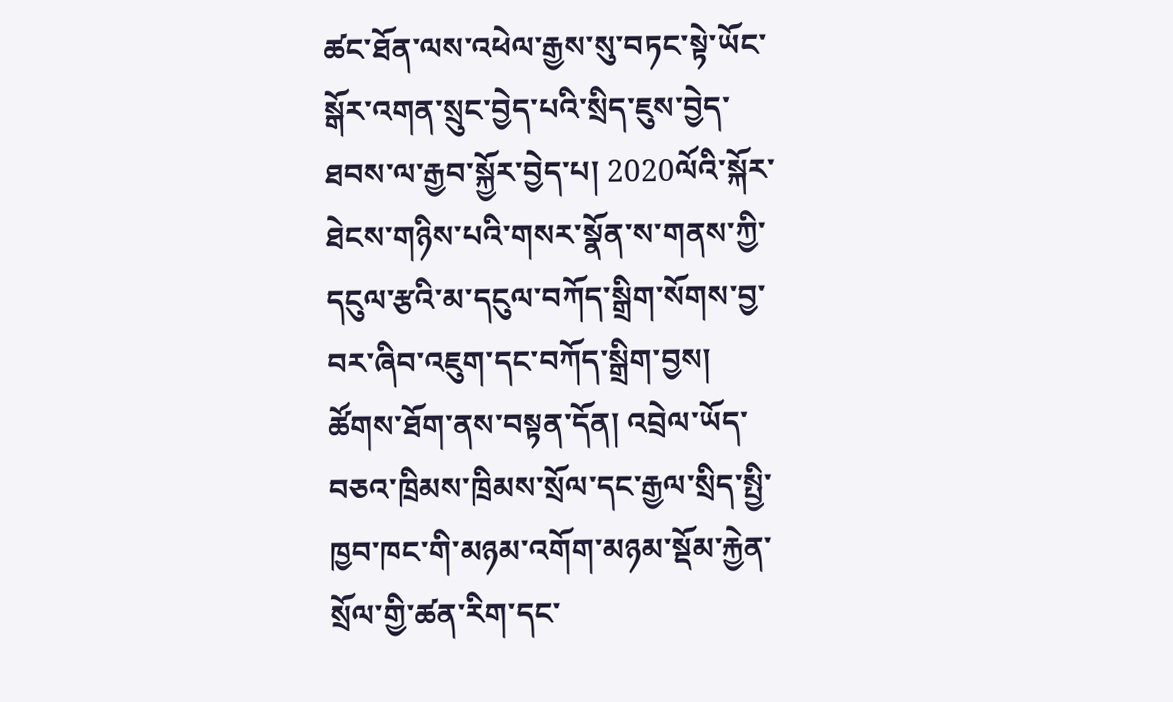ཚང་ཐོན་ལས་འཕེལ་རྒྱས་སུ་བཏང་སྟེ་ཡོང་སྒོར་འགན་སྲུང་བྱེད་པའི་སྲིད་ཇུས་བྱེད་ཐབས་ལ་རྒྱབ་སྐྱོར་བྱེད་པ། 2020ལོའི་སྐོར་ཐེངས་གཉིས་པའི་གསར་སྣོན་ས་གནས་ཀྱི་དངུལ་རྩའི་མ་དངུལ་བཀོད་སྒྲིག་སོགས་བྱ་བར་ཞིབ་འཇུག་དང་བཀོད་སྒྲིག་བྱས།
ཚོགས་ཐོག་ནས་བསྟན་དོན། འབྲེལ་ཡོད་བཅའ་ཁྲིམས་ཁྲིམས་སྲོལ་དང་རྒྱལ་སྲིད་སྤྱི་ཁྱབ་ཁང་གི་མཉམ་འགོག་མཉམ་སྡོམ་རྐྱེན་སྲོལ་གྱི་ཚན་རིག་དང་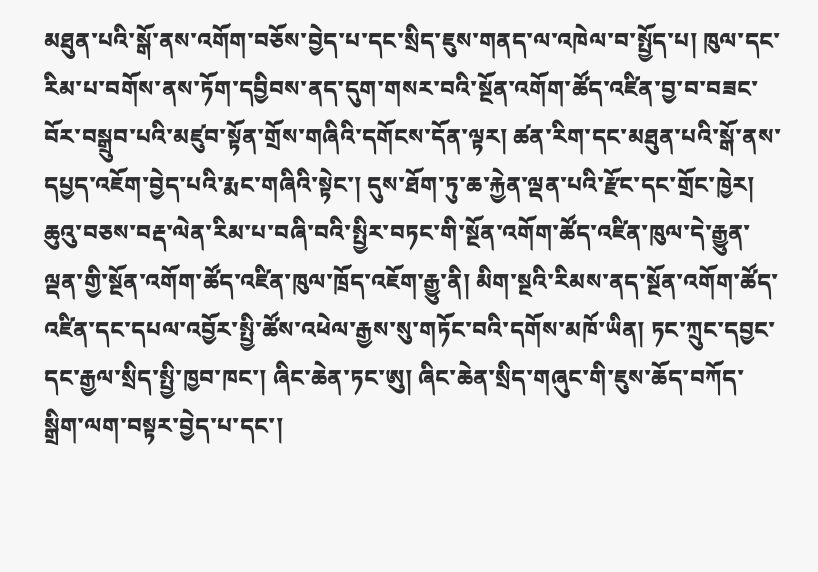མཐུན་པའི་སྒོ་ནས་འགོག་བཅོས་བྱེད་པ་དང་སྲིད་ཇུས་གནད་ལ་འཁེལ་བ་སྤྱོད་པ། ཁུལ་དང་རིམ་པ་བགོས་ནས་ཏོག་དབྱིབས་ནད་དུག་གསར་བའི་སྔོན་འགོག་ཚོད་འཛིན་བྱ་བ་བཟང་བོར་བསྒྲུབ་པའི་མཛུབ་སྟོན་གྲོས་གཞིའི་དགོངས་དོན་ལྟར། ཚན་རིག་དང་མཐུན་པའི་སྒོ་ནས་དཔྱད་འཇོག་བྱེད་པའི་རྨང་གཞིའི་སྟེང་། དུས་ཐོག་ཏུ་ཆ་རྐྱེན་ལྡན་པའི་རྫོང་དང་གྲོང་ཁྱེར། ཆུའུ་བཅས་བརྡ་ལེན་རིམ་པ་བཞི་བའི་སྤྱིར་བཏང་གི་སྔོན་འགོག་ཚོད་འཛིན་ཁུལ་དེ་རྒྱུན་ལྡན་གྱི་སྔོན་འགོག་ཚོད་འཛིན་ཁུལ་ཁྲོད་འཇོག་རྒྱུ་ནི། མིག་སྔའི་རིམས་ནད་སྔོན་འགོག་ཚོད་འཛིན་དང་དཔལ་འབྱོར་སྤྱི་ཚོས་འཕེལ་རྒྱས་སུ་གཏོང་བའི་དགོས་མཁོ་ཡིན། ཏང་ཀྲུང་དབྱང་དང་རྒྱལ་སྲིད་སྤྱི་ཁྱབ་ཁང་། ཞིང་ཆེན་ཏང་ཨུ། ཞིང་ཆེན་སྲིད་གཞུང་གི་ཇུས་ཆོད་བཀོད་སྒྲིག་ལག་བསྟར་བྱེད་པ་དང་།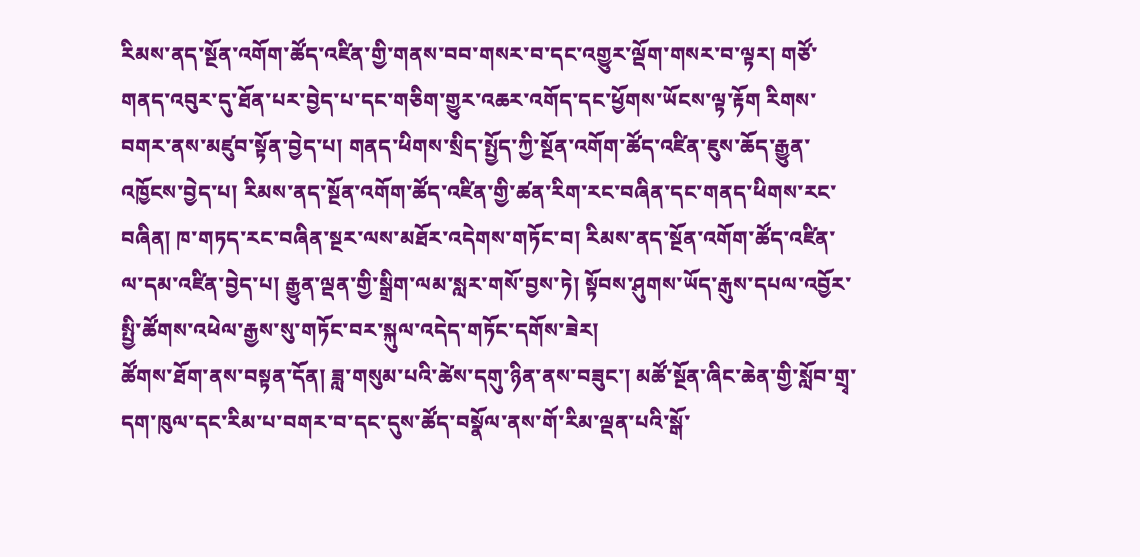རིམས་ནད་སྔོན་འགོག་ཚོད་འཛིན་གྱི་གནས་བབ་གསར་བ་དང་འགྱུར་ལྡོག་གསར་བ་ལྟར། གཙོ་གནད་འབུར་དུ་ཐོན་པར་བྱེད་པ་དང་གཅིག་གྱུར་འཆར་འགོད་དང་ཕྱོགས་ཡོངས་ལྟ་རྟོག རིགས་བགར་ནས་མཛུབ་སྟོན་བྱེད་པ། གནད་ཕིགས་སྲིད་སྤྱོད་ཀྱི་སྔོན་འགོག་ཚོད་འཛིན་ཇུས་ཆོད་རྒྱུན་འཁྱོངས་བྱེད་པ། རིམས་ནད་སྔོན་འགོག་ཚོད་འཛིན་གྱི་ཚན་རིག་རང་བཞིན་དང་གནད་ཕིགས་རང་བཞིན། ཁ་གཏད་རང་བཞིན་སྔར་ལས་མཐོར་འདེགས་གཏོང་བ། རིམས་ནད་སྔོན་འགོག་ཚོད་འཛིན་ལ་དམ་འཛིན་བྱེད་པ། རྒྱུན་ལྡན་གྱི་སྒྲིག་ལམ་སླར་གསོ་བྱས་ཏེ། སྟོབས་ཤུགས་ཡོད་རྒུས་དཔལ་འབྱོར་སྤྱི་ཚོགས་འཕེལ་རྒྱས་སུ་གཏོང་བར་སྐུལ་འདེད་གཏོང་དགོས་ཟེར།
ཚོགས་ཐོག་ནས་བསྟན་དོན། ཟླ་གསུམ་པའི་ཚེས་དགུ་ཉིན་ནས་བཟུང་། མཚོ་སྔོན་ཞིང་ཆེན་གྱི་སློབ་གྲྭ་དག་ཁུལ་དང་རིམ་པ་བགར་བ་དང་དུས་ཚོད་བསྣོལ་ནས་གོ་རིམ་ལྡན་པའི་སྒོ་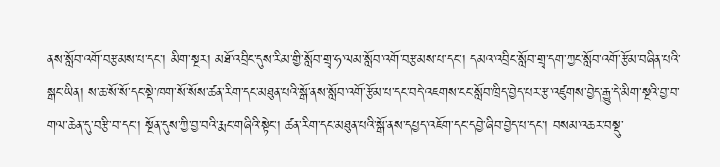ནས་སློབ་འགོ་བརྩམས་པ་དང་། མིག་སྔར། མཐོ་འབྲིང་དུས་རིམ་གྱི་སློབ་གྲྭ་ཧ་ལམ་སློབ་འགོ་བརྩམས་པ་དང་། དམའ་འབྲིང་སློབ་གྲྭ་དག་ཀྱང་སློབ་འགོ་རྩོམ་བཞིན་པའི་སྒང་ཡིན། ས་ཆ་སོ་སོ་དང་སྡེ་ཁག་སོ་སོས་ཚན་རིག་དང་མཐུན་པའི་སྒོ་ནས་སློབ་འགོ་རྩོམ་པ་དང་བདེ་འཇགས་ངང་སློབ་ཁྲིད་བྱེད་པར་རྩ་འཛུགས་བྱེད་རྒྱུ་དེ་མིག་སྔའི་བྱ་བ་གལ་ཆེན་དུ་བརྩི་བ་དང་། སྔོན་དུས་ཀྱི་བྱ་བའི་རྨང་གཞིའི་སྟེང་། ཚན་རིག་དང་མཐུན་པའི་སྒོ་ནས་དཔྱད་འཇོག་དང་དབྱེ་ཞིབ་བྱེད་པ་དང་། བསམ་འཆར་བསྡུ་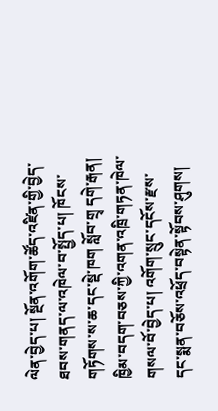ལེན་བྱེད་པ། སྔོན་འགོག་ཚོད་འཛིན་གྱི་བྱེད་ཐབས་གནད་ལ་འཁེལ་བ་སྤྱོད་པ། ཁོངས་གཏོགས་ས་ཆ་དང་སྡེ་ཁག སློབ་གྲྭ དགེ་རྒན། ཁྱིམ་བདག་བཅས་ཀྱི་འགན་འཁྲི་གཏན་ཁེལ་གསལ་བོ་བྱེད་པ། འགོག་སྲུང་དངོས་རྫས་དང་སྨན་བཅོས་འཕྲོད་བསྟེན་སྟོབས་ཤུགས།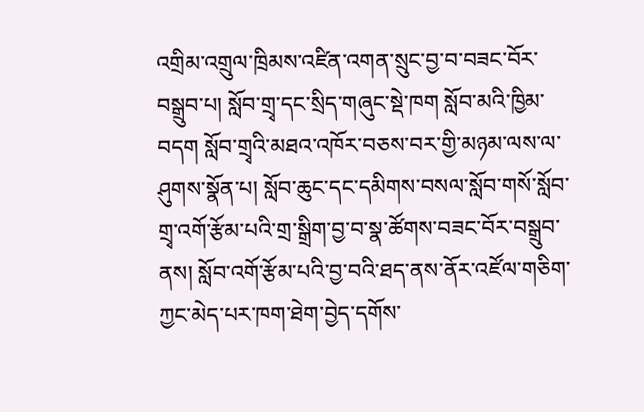འགྲིམ་འགྲུལ་ཁྲིམས་འཛིན་འགན་སྲུང་བྱ་བ་བཟང་བོར་བསྒྲུབ་པ། སློབ་གྲྭ་དང་སྲིད་གཞུང་སྡེ་ཁག སློབ་མའི་ཁྱིམ་བདག སློབ་གྲྭའི་མཐའ་འཁོར་བཅས་བར་གྱི་མཉམ་ལས་ལ་ཤུགས་སྣོན་པ། སློབ་ཆུང་དང་དམིགས་བསལ་སློབ་གསོ་སློབ་གྲྭ་འགོ་རྩོམ་པའི་གྲ་སྒྲིག་བྱ་བ་སྣ་ཚོགས་བཟང་བོར་བསྒྲུབ་ནས། སློབ་འགོ་རྩོམ་པའི་བྱ་བའི་ཐད་ནས་ནོར་འཛོལ་གཅིག་ཀྱང་མེད་པར་ཁག་ཐེག་བྱེད་དགོས་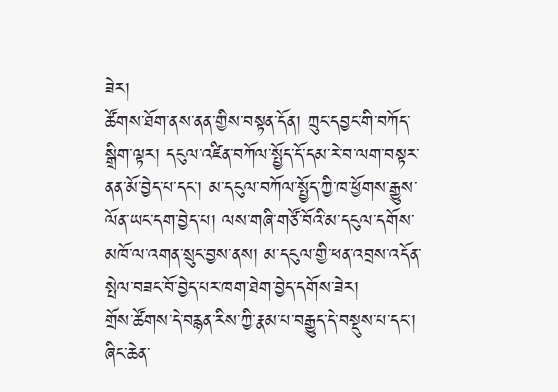ཟེར།
ཚོགས་ཐོག་ནས་ནན་གྱིས་བསྟན་དོན། ཀྲུང་དབྱང་གི་བཀོད་སྒྲིག་ལྟར། དངུལ་འཛིན་བཀོལ་སྤྱོད་དོ་དམ་རེ་བ་ལག་བསྟར་ནན་མོ་བྱེད་པ་དང་། མ་དངུལ་བཀོལ་སྤྱོད་ཀྱི་ཁ་ཕྱོགས་རྒྱུས་ལོན་ཡང་དག་བྱེད་པ། ལས་གཞི་གཙོ་བོའི་མ་དངུལ་དགོས་མཁོ་ལ་འགན་སྲུང་བྱས་ནས། མ་དངུལ་གྱི་ཕན་འབྲས་འདོན་སྤེལ་བཟང་བོ་བྱེད་པར་ཁག་ཐེག་བྱེད་དགོས་ཟེར།
གྲོས་ཚོགས་དེ་བརྙན་རིས་ཀྱི་རྣམ་པ་བརྒྱུད་དེ་བསྡུས་པ་དང་། ཞིང་ཆེན་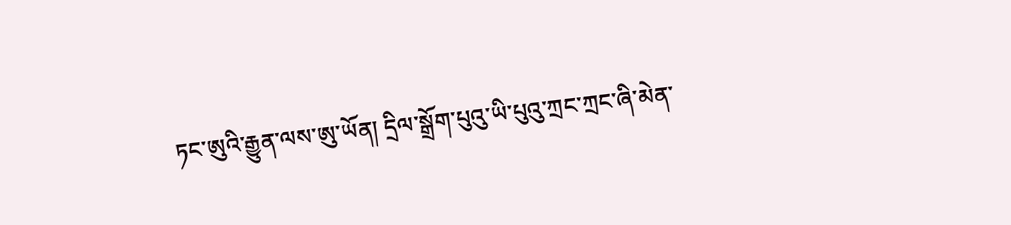ཏང་ཨུའི་རྒྱུན་ལས་ཨུ་ཡོན། དྲིལ་སྒྲོག་པུའུ་ཡི་པུའུ་ཀྲང་ཀྲང་ཞི་མེན་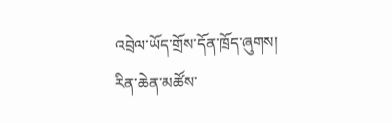འབྲེལ་ཡོད་གྲོས་དོན་ཁྲོད་ཞུགས།
རིན་ཆེན་མཚོས་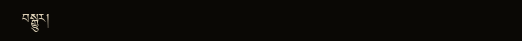བསྒྱུར།